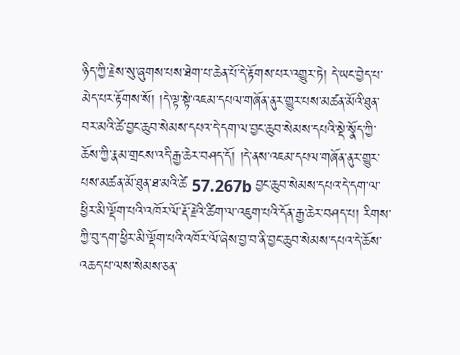ཉིད་ཀྱི་རྗེས་སུ་ཞུགས་པས་ཐེག་པ་ཆེན་པོ་དེ་རྟོགས་པར་འགྱུར་ཏེ། དེ་ཡང་བྱེད་པ་མེད་པར་རྟོགས་སོ། །དེ་ལྟ་སྟེ་འཇམ་དཔལ་གཞོན་ནུར་གྱུར་པས་མཚན་མོའི་ཐུན་བར་མའི་ཚེ་བྱང་ཆུབ་སེམས་དཔའ་དེ་དག་ལ་བྱང་ཆུབ་སེམས་དཔའི་སྡེ་སྣོད་ཀྱི་ཆོས་ཀྱི་རྣམ་གྲངས་འདི་རྒྱ་ཆེར་བཤད་དོ། །དེ་ནས་འཇམ་དཔལ་གཞོན་ནུར་གྱུར་པས་མཚན་མོ་ཐུན་ཐ་མའི་ཚེ 57.267b བྱང་ཆུབ་སེམས་དཔའ་དེ་དག་ལ་ཕྱིར་མི་ལྡོག་པའི་འཁོར་ལོ་རྡོ་རྗེའི་ཚིག་ལ་འཇུག་པའི་དོན་རྒྱ་ཆེར་བཤད་པ། རིགས་ཀྱི་བུ་དག་ཕྱིར་མི་ལྡོག་པའི་འཁོར་ལོ་ཞེས་བྱ་བ་ནི་བྱང་ཆུབ་སེམས་དཔའ་དེ་ཆོས་འཆད་པ་ལས་སེམས་ཅན་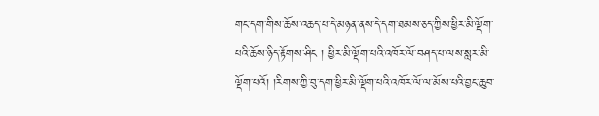གང་དག་གིས་ཆོས་འཆད་པ་དེ་མཉན་ནས་དེ་དག་ཐམས་ཅད་ཀྱིས་ཕྱིར་མི་ལྡོག་པའི་ཆོས་ཉིད་རྟོགས་ཤིང ། ཕྱིར་མི་ལྡོག་པའི་འཁོར་ལོ་བཤད་པ་ལས་སླར་མི་ལྡོག་པའོ། །རིགས་ཀྱི་བུ་དག་ཕྱིར་མི་ལྡོག་པའི་འཁོར་ལོ་ལ་མོས་པའི་བྱང་ཆུབ་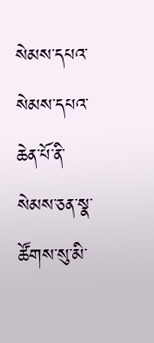སེམས་དཔའ་སེམས་དཔའ་ཆེན་པོ་ནི་སེམས་ཅན་སྣ་ཚོགས་སུ་མི་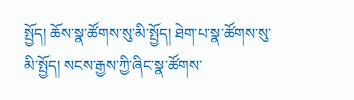སྤྱོད། ཆོས་སྣ་ཚོགས་སུ་མི་སྤྱོད། ཐེག་པ་སྣ་ཚོགས་སུ་མི་སྤྱོད། སངས་རྒྱས་ཀྱི་ཞིང་སྣ་ཚོགས་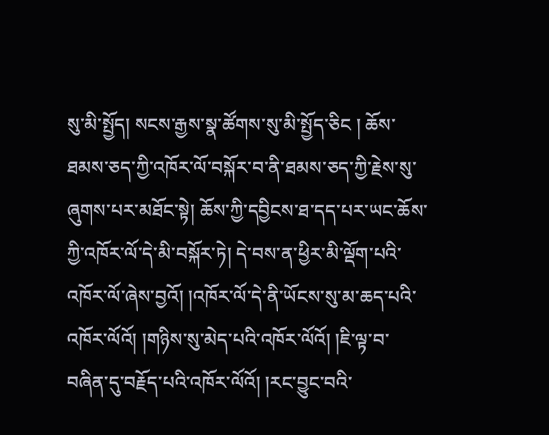སུ་མི་སྤྱོད། སངས་རྒྱས་སྣ་ཚོགས་སུ་མི་སྤྱོད་ཅིང ། ཆོས་ཐམས་ཅད་ཀྱི་འཁོར་ལོ་བསྐོར་བ་ནི་ཐམས་ཅད་ཀྱི་རྗེས་སུ་ཞུགས་པར་མཐོང་སྟེ། ཆོས་ཀྱི་དབྱིངས་ཐ་དད་པར་ཡང་ཆོས་ཀྱི་འཁོར་ལོ་དེ་མི་བསྐོར་ཏེ། དེ་བས་ན་ཕྱིར་མི་ལྡོག་པའི་འཁོར་ལོ་ཞེས་བྱའོ། །འཁོར་ལོ་དེ་ནི་ཡོངས་སུ་མ་ཆད་པའི་འཁོར་ལོའོ། །གཉིས་སུ་མེད་པའི་འཁོར་ལོའོ། །ཇི་ལྟ་བ་བཞིན་དུ་བརྗོད་པའི་འཁོར་ལོའོ། །རང་བྱུང་བའི་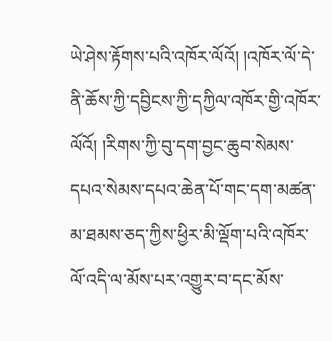ཡེ་ཤེས་རྟོགས་པའི་འཁོར་ལོའོ། །འཁོར་ལོ་དེ་ནི་ཆོས་ཀྱི་དབྱིངས་ཀྱི་དཀྱིལ་འཁོར་གྱི་འཁོར་ལོའོ། །རིགས་ཀྱི་བུ་དག་བྱང་ཆུབ་སེམས་དཔའ་སེམས་དཔའ་ཆེན་པོ་གང་དག་མཚན་མ་ཐམས་ཅད་ཀྱིས་ཕྱིར་མི་ལྡོག་པའི་འཁོར་ལོ་འདི་ལ་མོས་པར་འགྱུར་བ་དང་མོས་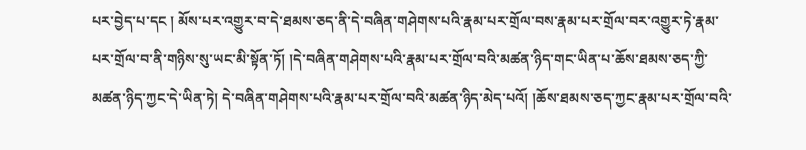པར་བྱེད་པ་དང ། མོས་པར་འགྱུར་བ་དེ་ཐམས་ཅད་ནི་དེ་བཞིན་གཤེགས་པའི་རྣམ་པར་གྲོལ་བས་རྣམ་པར་གྲོལ་བར་འགྱུར་ཏེ་རྣམ་པར་གྲོལ་བ་ནི་གཉིས་སུ་ཡང་མི་སྟོན་ཏོ། །དེ་བཞིན་གཤེགས་པའི་རྣམ་པར་གྲོལ་བའི་མཚན་ཉིད་གང་ཡིན་པ་ཆོས་ཐམས་ཅད་ཀྱི་མཚན་ཉིད་ཀྱང་དེ་ཡིན་ཏེ། དེ་བཞིན་གཤེགས་པའི་རྣམ་པར་གྲོལ་བའི་མཚན་ཉིད་མེད་པའོ། །ཆོས་ཐམས་ཅད་ཀྱང་རྣམ་པར་གྲོལ་བའི་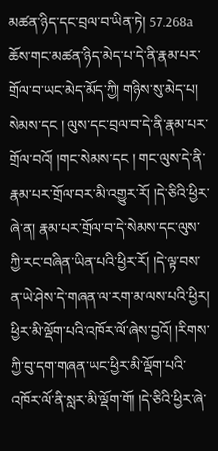མཚན་ཉིད་དང་བྲལ་བ་ཡིན་ཏེ། 57.268a ཆོས་གང་མཚན་ཉིད་མེད་པ་དེ་ནི་རྣམ་པར་གྲོལ་བ་ཡང་མེད་མོད་ཀྱི། གཉིས་སུ་མེད་པ། སེམས་དང ། ལུས་དང་བྲལ་བ་དེ་ནི་རྣམ་པར་གྲོལ་བའོ། །གང་སེམས་དང ། གང་ལུས་དེ་ནི་རྣམ་པར་གྲོལ་བར་མི་འགྱུར་རོ། །དེ་ཅིའི་ཕྱིར་ཞེ་ན། རྣམ་པར་གྲོལ་བ་དེ་སེམས་དང་ལུས་ཀྱི་རང་བཞིན་ཡིན་པའི་ཕྱིར་རོ། །དེ་ལྟ་བས་ན་ཡེ་ཤེས་དེ་གཞན་ལ་རག་མ་ལས་པའི་ཕྱིར། ཕྱིར་མི་ལྡོག་པའི་འཁོར་ལོ་ཞེས་བྱའོ། །རིགས་ཀྱི་བུ་དག་གཞན་ཡང་ཕྱིར་མི་ལྡོག་པའི་འཁོར་ལོ་ནི་སླར་མི་ལྡོག་གོ། །དེ་ཅིའི་ཕྱིར་ཞེ་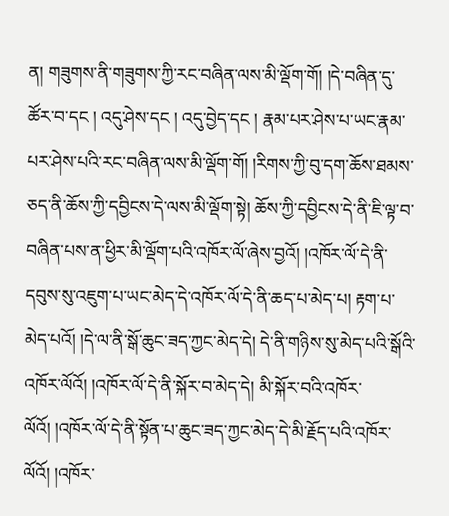ན། གཟུགས་ནི་གཟུགས་ཀྱི་རང་བཞིན་ལས་མི་ལྡོག་གོ། །དེ་བཞིན་དུ་ཚོར་བ་དང ། འདུ་ཤེས་དང ། འདུ་བྱེད་དང ། རྣམ་པར་ཤེས་པ་ཡང་རྣམ་པར་ཤེས་པའི་རང་བཞིན་ལས་མི་ལྡོག་གོ། །རིགས་ཀྱི་བུ་དག་ཆོས་ཐམས་ཅད་ནི་ཆོས་ཀྱི་དབྱིངས་དེ་ལས་མི་ལྡོག་སྟེ། ཆོས་ཀྱི་དབྱིངས་དེ་ནི་ཇི་ལྟ་བ་བཞིན་པས་ན་ཕྱིར་མི་ལྡོག་པའི་འཁོར་ལོ་ཞེས་བྱའོ། །འཁོར་ལོ་དེ་ནི་དབུས་སུ་འཇུག་པ་ཡང་མེད་དེ་འཁོར་ལོ་དེ་ནི་ཆད་པ་མེད་པ། རྟག་པ་མེད་པའོ། །དེ་ལ་ནི་སྒོ་ཆུང་ཟད་ཀྱང་མེད་དེ། དེ་ནི་གཉིས་སུ་མེད་པའི་སྒོའི་འཁོར་ལོའོ། །འཁོར་ལོ་དེ་ནི་སྐོར་བ་མེད་དེ། མི་སྐོར་བའི་འཁོར་ལོའོ། །འཁོར་ལོ་དེ་ནི་སྟོན་པ་ཆུང་ཟད་ཀྱང་མེད་དེ་མི་རྗོད་པའི་འཁོར་ལོའོ། །འཁོར་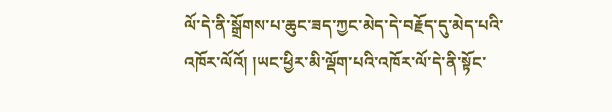ལོ་དེ་ནི་སྒྲོགས་པ་ཆུང་ཟད་ཀྱང་མེད་དེ་བརྗོད་དུ་མེད་པའི་འཁོར་ལོའོ། །ཡང་ཕྱིར་མི་ལྡོག་པའི་འཁོར་ལོ་དེ་ནི་སྟོང་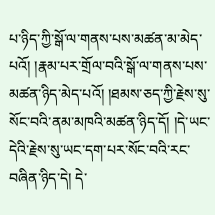པ་ཉིད་ཀྱི་སྒོ་ལ་གནས་པས་མཚན་མ་མེད་པའོ། །རྣམ་པར་གྲོལ་བའི་སྒོ་ལ་གནས་པས་མཚན་ཉིད་མེད་པའོ། །ཐམས་ཅད་ཀྱི་རྗེས་སུ་སོང་བའི་ནམ་མཁའི་མཚན་ཉིད་དོ། །དེ་ཡང་དེའི་རྗེས་སུ་ཡང་དག་པར་སོང་བའི་རང་བཞིན་ཉིད་དེ། དེ་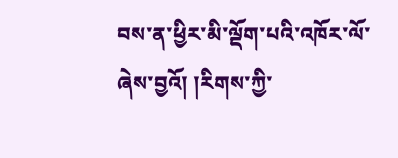བས་ན་ཕྱིར་མི་ལྡོག་པའི་འཁོར་ལོ་ཞེས་བྱའོ། །རིགས་ཀྱི་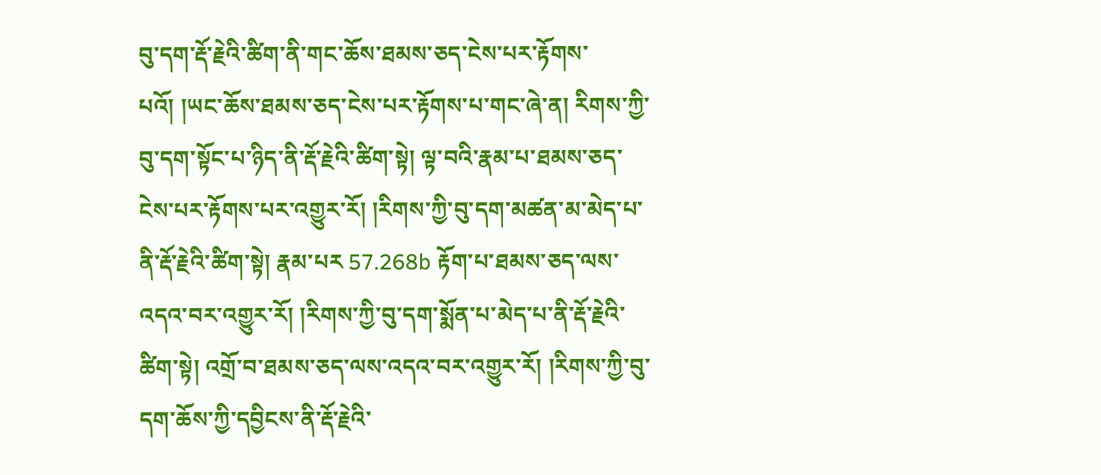བུ་དག་རྡོ་རྗེའི་ཚིག་ནི་གང་ཆོས་ཐམས་ཅད་ངེས་པར་རྟོགས་པའོ། །ཡང་ཆོས་ཐམས་ཅད་ངེས་པར་རྟོགས་པ་གང་ཞེ་ན། རིགས་ཀྱི་བུ་དག་སྟོང་པ་ཉིད་ནི་རྡོ་རྗེའི་ཚིག་སྟེ། ལྟ་བའི་རྣམ་པ་ཐམས་ཅད་ངེས་པར་རྟོགས་པར་འགྱུར་རོ། །རིགས་ཀྱི་བུ་དག་མཚན་མ་མེད་པ་ནི་རྡོ་རྗེའི་ཚིག་སྟེ། རྣམ་པར 57.268b རྟོག་པ་ཐམས་ཅད་ལས་འདའ་བར་འགྱུར་རོ། །རིགས་ཀྱི་བུ་དག་སྨོན་པ་མེད་པ་ནི་རྡོ་རྗེའི་ཚིག་སྟེ། འགྲོ་བ་ཐམས་ཅད་ལས་འདའ་བར་འགྱུར་རོ། །རིགས་ཀྱི་བུ་དག་ཆོས་ཀྱི་དབྱིངས་ནི་རྡོ་རྗེའི་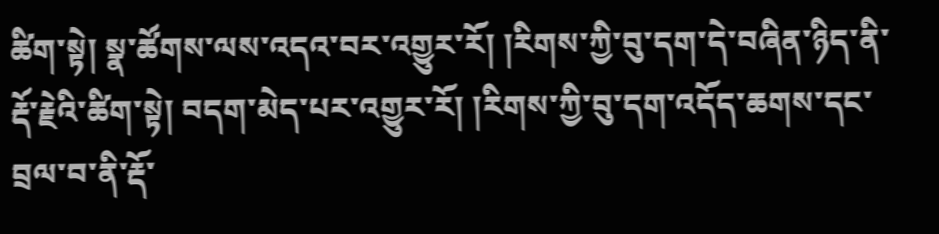ཚིག་སྟེ། སྣ་ཚོགས་ལས་འདའ་བར་འགྱུར་རོ། །རིགས་ཀྱི་བུ་དག་དེ་བཞིན་ཉིད་ནི་རྡོ་རྗེའི་ཚིག་སྟེ། བདག་མེད་པར་འགྱུར་རོ། །རིགས་ཀྱི་བུ་དག་འདོད་ཆགས་དང་བྲལ་བ་ནི་རྡོ་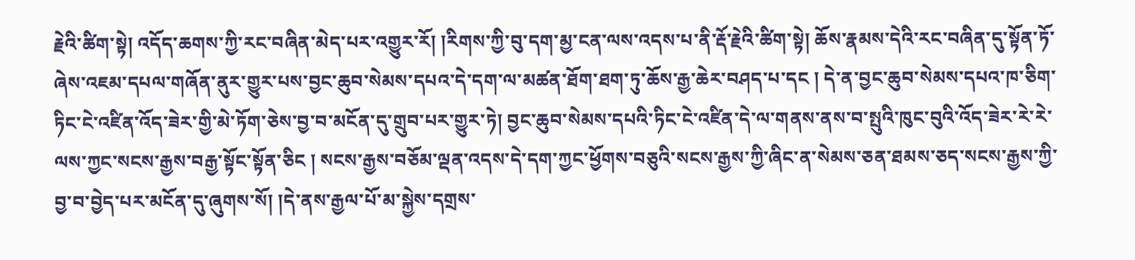རྗེའི་ཚིག་སྟེ། འདོད་ཆགས་ཀྱི་རང་བཞིན་མེད་པར་འགྱུར་རོ། །རིགས་ཀྱི་བུ་དག་མྱ་ངན་ལས་འདས་པ་ནི་རྡོ་རྗེའི་ཚིག་སྟེ། ཆོས་རྣམས་དེའི་རང་བཞིན་དུ་སྟོན་ཏོ་ཞེས་འཇམ་དཔལ་གཞོན་ནུར་གྱུར་པས་བྱང་ཆུབ་སེམས་དཔའ་དེ་དག་ལ་མཚན་ཐོག་ཐག་ཏུ་ཆོས་རྒྱ་ཆེར་བཤད་པ་དང ། དེ་ན་བྱང་ཆུབ་སེམས་དཔའ་ཁ་ཅིག་ཏིང་ངེ་འཛིན་འོད་ཟེར་གྱི་མེ་ཏོག་ཅེས་བྱ་བ་མངོན་དུ་གྲུབ་པར་གྱུར་ཏེ། བྱང་ཆུབ་སེམས་དཔའི་ཏིང་ངེ་འཛིན་དེ་ལ་གནས་ནས་བ་སྤུའི་ཁུང་བུའི་འོད་ཟེར་རེ་རེ་ལས་ཀྱང་སངས་རྒྱས་བརྒྱ་སྟོང་སྟོན་ཅིང ། སངས་རྒྱས་བཅོམ་ལྡན་འདས་དེ་དག་ཀྱང་ཕྱོགས་བཅུའི་སངས་རྒྱས་ཀྱི་ཞིང་ན་སེམས་ཅན་ཐམས་ཅད་སངས་རྒྱས་ཀྱི་བྱ་བ་བྱེད་པར་མངོན་དུ་ཞུགས་སོ། །དེ་ནས་རྒྱལ་པོ་མ་སྐྱེས་དགྲས་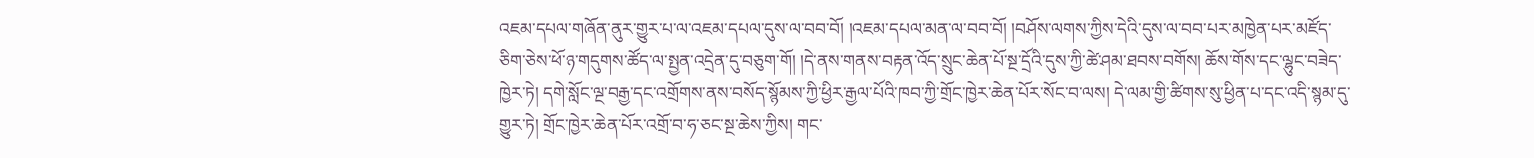འཇམ་དཔལ་གཞོན་ནུར་གྱུར་པ་ལ་འཇམ་དཔལ་དུས་ལ་བབ་བོ། །འཇམ་དཔལ་མན་ལ་བབ་བོ། །བཤོས་ལགས་ཀྱིས་དེའི་དུས་ལ་བབ་པར་མཁྱེན་པར་མཛོད་ཅིག་ཅེས་ཕོ་ཉ་གདུགས་ཚོད་ལ་སྤྱན་འདྲེན་དུ་བཅུག་གོ། །དེ་ནས་གནས་བརྟན་འོད་སྲུང་ཆེན་པོ་སྔ་དྲོའི་དུས་ཀྱི་ཚེ་ཤམ་ཐབས་བགོས། ཆོས་གོས་དང་ལྷུང་བཟེད་ཁྱེར་ཏེ། དགེ་སློང་ལྔ་བརྒྱ་དང་འགྲོགས་ནས་བསོད་སྙོམས་ཀྱི་ཕྱིར་རྒྱལ་པོའི་ཁབ་ཀྱི་གྲོང་ཁྱེར་ཆེན་པོར་སོང་བ་ལས། དེ་ལམ་གྱི་ཚིགས་སུ་ཕྱིན་པ་དང་འདི་སྙམ་དུ་གྱུར་ཏེ། གྲོང་ཁྱེར་ཆེན་པོར་འགྲོ་བ་ཧ་ཅང་སྔ་ཆེས་ཀྱིས། གང་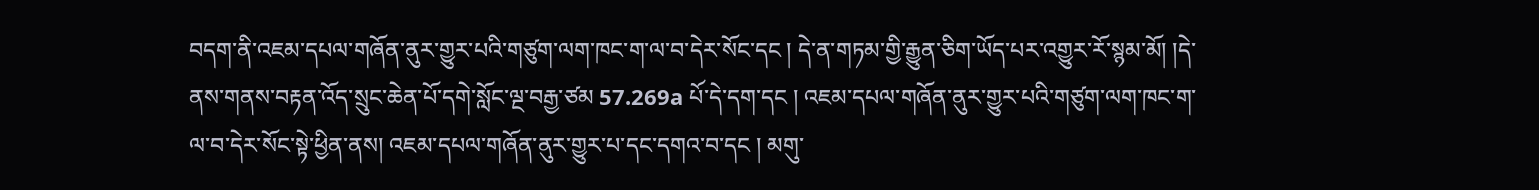བདག་ནི་འཇམ་དཔལ་གཞོན་ནུར་གྱུར་པའི་གཙུག་ལག་ཁང་ག་ལ་བ་དེར་སོང་དང ། དེ་ན་གཏམ་གྱི་རྒྱུན་ཅིག་ཡོད་པར་འགྱུར་རོ་སྙམ་མོ། །དེ་ནས་གནས་བརྟན་འོད་སྲུང་ཆེན་པོ་དགེ་སློང་ལྔ་བརྒྱ་ཙམ 57.269a པོ་དེ་དག་དང ། འཇམ་དཔལ་གཞོན་ནུར་གྱུར་པའི་གཙུག་ལག་ཁང་ག་ལ་བ་དེར་སོང་སྟེ་ཕྱིན་ནས། འཇམ་དཔལ་གཞོན་ནུར་གྱུར་པ་དང་དགའ་བ་དང ། མགུ་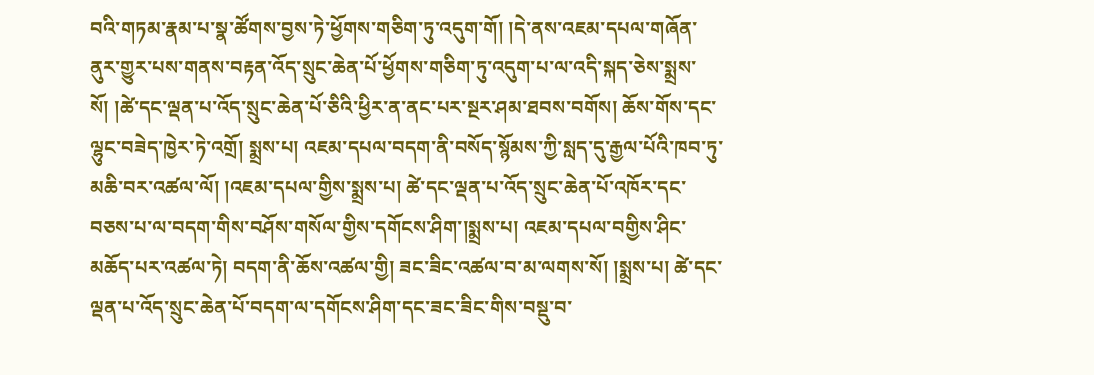བའི་གཏམ་རྣམ་པ་སྣ་ཚོགས་བྱས་ཏེ་ཕྱོགས་གཅིག་ཏུ་འདུག་གོ། །དེ་ནས་འཇམ་དཔལ་གཞོན་ནུར་གྱུར་པས་གནས་བརྟན་འོད་སྲུང་ཆེན་པོ་ཕྱོགས་གཅིག་ཏུ་འདུག་པ་ལ་འདི་སྐད་ཅེས་སྨྲས་སོ། །ཚེ་དང་ལྡན་པ་འོད་སྲུང་ཆེན་པོ་ཅིའི་ཕྱིར་ན་ནང་པར་སྔར་ཤམ་ཐབས་བགོས། ཆོས་གོས་དང་ལྷུང་བཟེད་ཁྱེར་ཏེ་འགྲོ། སྨྲས་པ། འཇམ་དཔལ་བདག་ནི་བསོད་སྙོམས་ཀྱི་སླད་དུ་རྒྱལ་པོའི་ཁབ་ཏུ་མཆི་བར་འཚལ་ལོ། །འཇམ་དཔལ་གྱིས་སྨྲས་པ། ཚེ་དང་ལྡན་པ་འོད་སྲུང་ཆེན་པོ་འཁོར་དང་བཅས་པ་ལ་བདག་གིས་བཤོས་གསོལ་གྱིས་དགོངས་ཤིག་།སྨྲས་པ། འཇམ་དཔལ་བགྱིས་ཤིང་མཆོད་པར་འཚལ་ཏེ། བདག་ནི་ཆོས་འཚལ་གྱི། ཟང་ཟིང་འཚལ་བ་མ་ལགས་སོ། །སྨྲས་པ། ཚེ་དང་ལྡན་པ་འོད་སྲུང་ཆེན་པོ་བདག་ལ་དགོངས་ཤིག་དང་ཟང་ཟིང་གིས་བསྡུ་བ་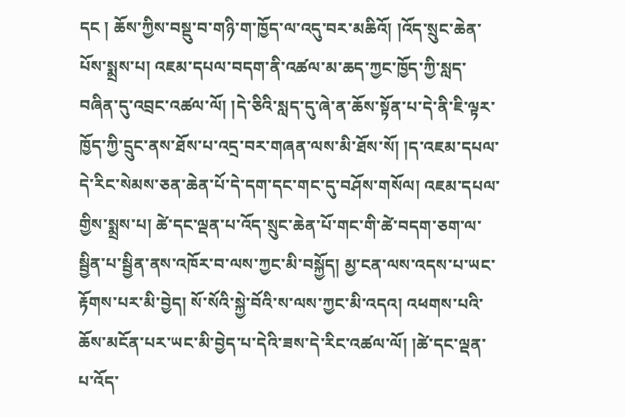དང ། ཆོས་ཀྱིས་བསྡུ་བ་གཉི་ག་ཁྱོད་ལ་འདུ་བར་མཆིའོ། །འོད་སྲུང་ཆེན་པོས་སྨྲས་པ། འཇམ་དཔལ་བདག་ནི་འཚལ་མ་ཆད་ཀྱང་ཁྱོད་ཀྱི་སླད་བཞིན་དུ་འབྲང་འཚལ་ལོ། །དེ་ཅིའི་སླད་དུ་ཞེ་ན་ཆོས་སྟོན་པ་དེ་ནི་ཇི་ལྟར་ཁྱོད་ཀྱི་དྲུང་ནས་ཐོས་པ་འདྲ་བར་གཞན་ལས་མི་ཐོས་སོ། །ད་འཇམ་དཔལ་དེ་རིང་སེམས་ཅན་ཆེན་པོ་དེ་དག་དང་གང་དུ་བཤོས་གསོལ། འཇམ་དཔལ་གྱིས་སྨྲས་པ། ཚེ་དང་ལྡན་པ་འོད་སྲུང་ཆེན་པོ་གང་གི་ཚེ་བདག་ཅག་ལ་སྦྱིན་པ་སྦྱིན་ནས་འཁོར་བ་ལས་ཀྱང་མི་བསྐྱོད། མྱ་ངན་ལས་འདས་པ་ཡང་རྟོགས་པར་མི་བྱེད། སོ་སོའི་སྐྱེ་བོའི་ས་ལས་ཀྱང་མི་འདའ། འཕགས་པའི་ཆོས་མངོན་པར་ཡང་མི་བྱེད་པ་དེའི་ཟས་དེ་རིང་འཚལ་ལོ། །ཚེ་དང་ལྡན་པ་འོད་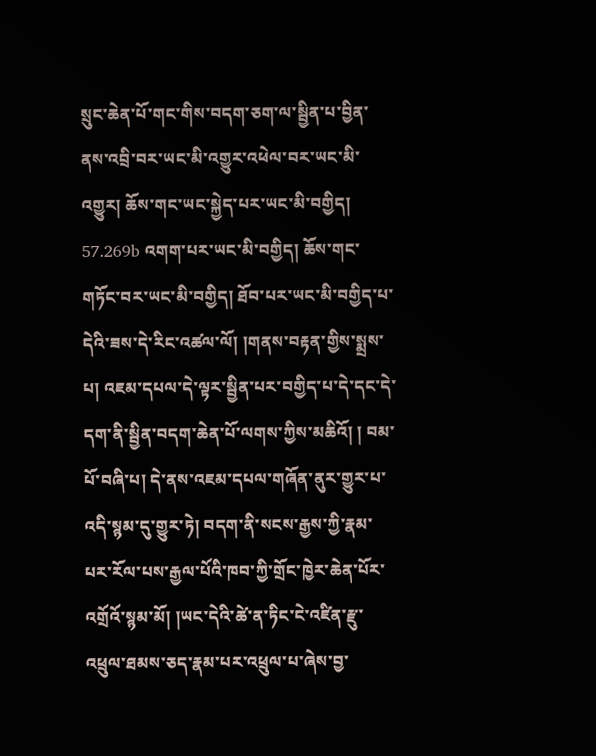སྲུང་ཆེན་པོ་གང་གིས་བདག་ཅག་ལ་སྦྱིན་པ་བྱིན་ནས་འབྲི་བར་ཡང་མི་འགྱུར་འཕེལ་བར་ཡང་མི་འགྱུར། ཆོས་གང་ཡང་སྐྱེད་པར་ཡང་མི་བགྱིད། 57.269b འགག་པར་ཡང་མི་བགྱིད། ཆོས་གང་གཏོང་བར་ཡང་མི་བགྱིད། ཐོབ་པར་ཡང་མི་བགྱིད་པ་དེའི་ཟས་དེ་རིང་འཚལ་ལོ། །གནས་བརྟན་གྱིས་སྨྲས་པ། འཇམ་དཔལ་དེ་ལྟར་སྦྱིན་པར་བགྱིད་པ་དེ་དང་དེ་དག་ནི་སྦྱིན་བདག་ཆེན་པོ་ལགས་ཀྱིས་མཆིའོ། ། བམ་པོ་བཞི་པ། དེ་ནས་འཇམ་དཔལ་གཞོན་ནུར་གྱུར་པ་འདི་སྙམ་དུ་གྱུར་ཏེ། བདག་ནི་སངས་རྒྱས་ཀྱི་རྣམ་པར་རོལ་པས་རྒྱལ་པོའི་ཁབ་ཀྱི་གྲོང་ཁྱེར་ཆེན་པོར་འགྲོའོ་སྙམ་མོ། །ཡང་དེའི་ཚེ་ན་ཏིང་ངེ་འཛིན་རྫུ་འཕྲུལ་ཐམས་ཅད་རྣམ་པར་འཕྲུལ་པ་ཞེས་བྱ་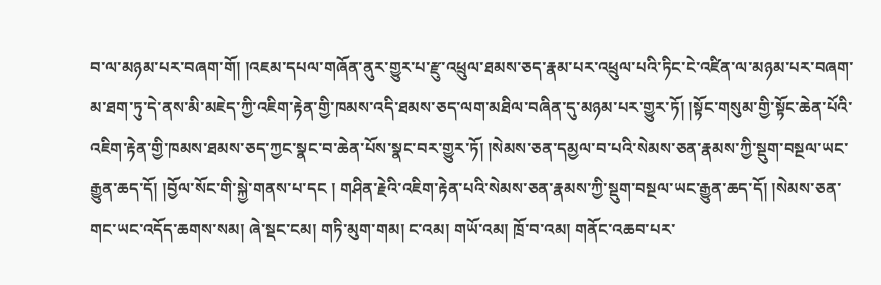བ་ལ་མཉམ་པར་བཞག་གོ། །འཇམ་དཔལ་གཞོན་ནུར་གྱུར་པ་རྫུ་འཕྲུལ་ཐམས་ཅད་རྣམ་པར་འཕྲུལ་པའི་ཏིང་ངེ་འཛིན་ལ་མཉམ་པར་བཞག་མ་ཐག་ཏུ་དེ་ནས་མི་མཇེད་ཀྱི་འཇིག་རྟེན་གྱི་ཁམས་འདི་ཐམས་ཅད་ལག་མཐིལ་བཞིན་དུ་མཉམ་པར་གྱུར་ཏོ། །སྟོང་གསུམ་གྱི་སྟོང་ཆེན་པོའི་འཇིག་རྟེན་གྱི་ཁམས་ཐམས་ཅད་ཀྱང་སྣང་བ་ཆེན་པོས་སྣང་བར་གྱུར་ཏོ། །སེམས་ཅན་དམྱལ་བ་པའི་སེམས་ཅན་རྣམས་ཀྱི་སྡུག་བསྔལ་ཡང་རྒྱུན་ཆད་དོ། །བྱོལ་སོང་གི་སྐྱེ་གནས་པ་དང ། གཤིན་རྗེའི་འཇིག་རྟེན་པའི་སེམས་ཅན་རྣམས་ཀྱི་སྡུག་བསྔལ་ཡང་རྒྱུན་ཆད་དོ། །སེམས་ཅན་གང་ཡང་འདོད་ཆགས་སམ། ཞེ་སྡང་ངམ། གཏི་མུག་གམ། ང་འམ། གཡོ་འམ། ཁྲོ་བ་འམ། གནོང་འཆབ་པར་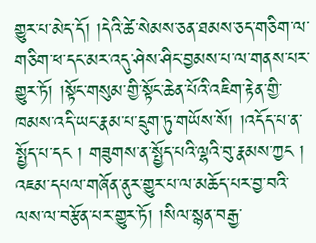གྱུར་པ་མེད་དོ། །དེའི་ཚེ་སེམས་ཅན་ཐམས་ཅད་གཅིག་ལ་གཅིག་ཕ་དང་མར་འདུ་ཤེས་ཤིང་བྱམས་པ་ལ་གནས་པར་གྱུར་ཏོ། །སྟོང་གསུམ་གྱི་སྟོང་ཆེན་པོའི་འཇིག་རྟེན་གྱི་ཁམས་འདི་ཡང་རྣམ་པ་དྲུག་ཏུ་གཡོས་སོ། །འདོད་པ་ན་སྤྱོད་པ་དང ། གཟུགས་ན་སྤྱོད་པའི་ལྷའི་བུ་རྣམས་ཀྱང ། འཇམ་དཔལ་གཞོན་ནུར་གྱུར་པ་ལ་མཆོད་པར་བྱ་བའི་ལས་ལ་བརྩོན་པར་གྱུར་ཏོ། །སིལ་སྙན་བརྒྱ་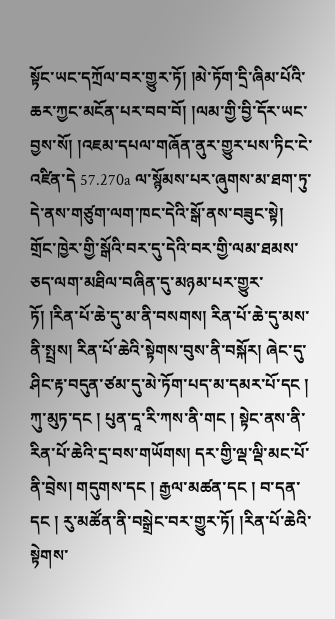སྟོང་ཡང་དཀྲོལ་བར་གྱུར་ཏོ། །མེ་ཏོག་དྲི་ཞིམ་པོའི་ཆར་ཀྱང་མངོན་པར་བབ་བོ། །ལམ་གྱི་བྱི་དོར་ཡང་བྱས་སོ། །འཇམ་དཔལ་གཞོན་ནུར་གྱུར་པས་ཏིང་ངེ་འཛིན་དེ 57.270a ལ་སྙོམས་པར་ཞུགས་མ་ཐག་ཏུ་དེ་ནས་གཙུག་ལག་ཁང་དེའི་སྒོ་ནས་བཟུང་སྟེ། གྲོང་ཁྱེར་གྱི་སྒོའི་བར་དུ་དེའི་བར་གྱི་ལམ་ཐམས་ཅད་ལག་མཐིལ་བཞིན་དུ་མཉམ་པར་གྱུར་ཏོ། །རིན་པོ་ཆེ་དུ་མ་ནི་བསགས། རིན་པོ་ཆེ་དུ་མས་ནི་སྤྲས། རིན་པོ་ཆེའི་སྟེགས་བུས་ནི་བསྐོར། ཞེང་དུ་ཤིང་རྟ་བདུན་ཙམ་དུ་མེ་ཏོག་པད་མ་དམར་པོ་དང ། ཀུ་མུཏ་དང ། པུན་དཱ་རི་ཀས་ནི་གང ། སྟེང་ནས་ནི་རིན་པོ་ཆེའི་དྲ་བས་གཡོགས། དར་གྱི་ལྡ་ལྡི་མང་པོ་ནི་བྲེས། གདུགས་དང ། རྒྱལ་མཚན་དང ། བ་དན་དང ། རུ་མཚོན་ནི་བསྒྲེང་བར་གྱུར་ཏོ། །རིན་པོ་ཆེའི་སྟེགས་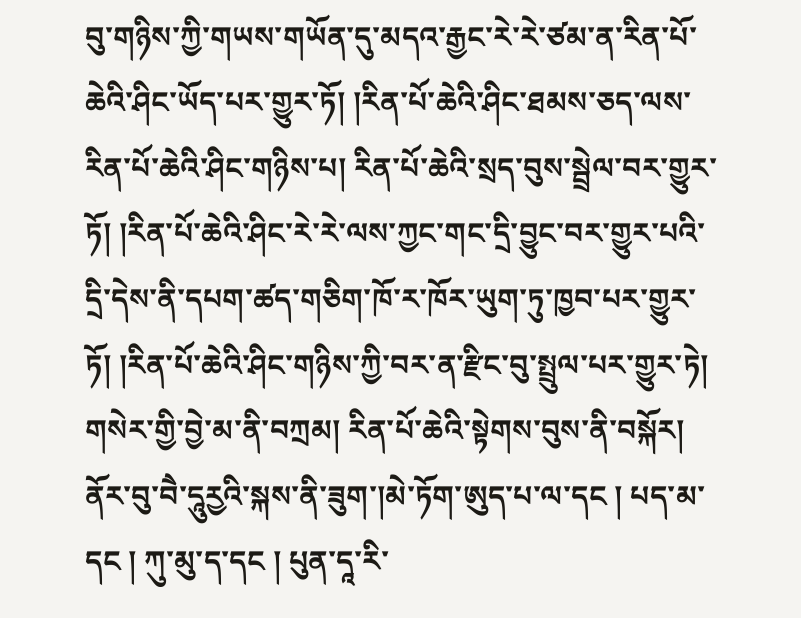བུ་གཉིས་ཀྱི་གཡས་གཡོན་དུ་མདའ་རྒྱང་རེ་རེ་ཙམ་ན་རིན་པོ་ཆེའི་ཤིང་ཡོད་པར་གྱུར་ཏོ། །རིན་པོ་ཆེའི་ཤིང་ཐམས་ཅད་ལས་རིན་པོ་ཆེའི་ཤིང་གཉིས་པ། རིན་པོ་ཆེའི་སྲད་བུས་སྦྲེལ་བར་གྱུར་ཏོ། །རིན་པོ་ཆེའི་ཤིང་རེ་རེ་ལས་ཀྱང་གང་དྲི་བྱུང་བར་གྱུར་པའི་དྲི་དེས་ནི་དཔག་ཚད་གཅིག་ཁོ་ར་ཁོར་ཡུག་ཏུ་ཁྱབ་པར་གྱུར་ཏོ། །རིན་པོ་ཆེའི་ཤིང་གཉིས་ཀྱི་བར་ན་རྫིང་བུ་སྤྲུལ་པར་གྱུར་ཏེ། གསེར་གྱི་བྱེ་མ་ནི་བཀྲམ། རིན་པོ་ཆེའི་སྟེགས་བུས་ནི་བསྐོར། ནོར་བུ་བཻ་དཱུརྱའི་སྐས་ནི་ཟུག་།མེ་ཏོག་ཨུད་པ་ལ་དང ། པད་མ་དང ། ཀུ་མུ་ད་དང ། པུན་དཱ་རི་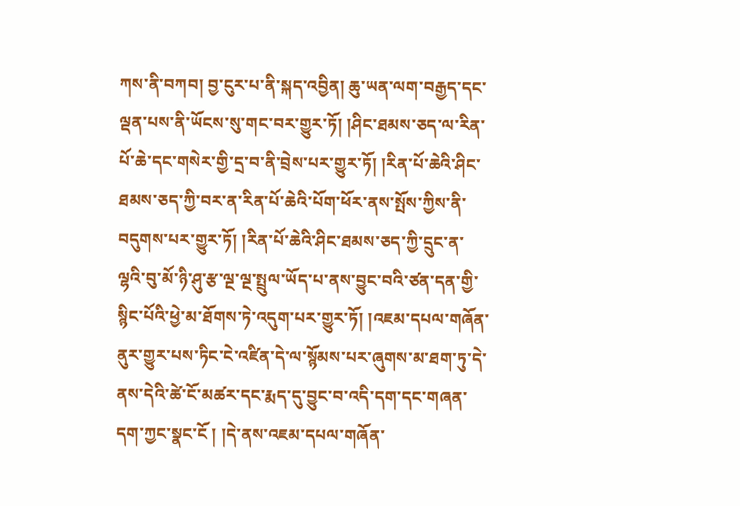ཀས་ནི་བཀབ། བྱ་ངུར་པ་ནི་སྐད་འབྱིན། ཆུ་ཡན་ལག་བརྒྱད་དང་ལྡན་པས་ནི་ཡོངས་སུ་གང་བར་གྱུར་ཏོ། །ཤིང་ཐམས་ཅད་ལ་རིན་པོ་ཆེ་དང་གསེར་གྱི་དྲ་བ་ནི་བྲེས་པར་གྱུར་ཏོ། །རིན་པོ་ཆེའི་ཤིང་ཐམས་ཅད་ཀྱི་བར་ན་རིན་པོ་ཆེའི་པོག་ཕོར་ནས་སྤོས་ཀྱིས་ནི་བདུགས་པར་གྱུར་ཏོ། །རིན་པོ་ཆེའི་ཤིང་ཐམས་ཅད་ཀྱི་དྲུང་ན་ལྷའི་བུ་མོ་ཉི་ཤུ་རྩ་ལྔ་ལྔ་སྤྲུལ་ཡོད་པ་ནས་བྱུང་བའི་ཙན་དན་གྱི་སྙིང་པོའི་ཕྱེ་མ་ཐོགས་ཏེ་འདུག་པར་གྱུར་ཏོ། །འཇམ་དཔལ་གཞོན་ནུར་གྱུར་པས་ཏིང་ངེ་འཛིན་དེ་ལ་སྙོམས་པར་ཞུགས་མ་ཐག་ཏུ་དེ་ནས་དེའི་ཚེ་ངོ་མཚར་དང་རྨད་དུ་བྱུང་བ་འདི་དག་དང་གཞན་དག་ཀྱང་སྣང་ངོ ། །དེ་ནས་འཇམ་དཔལ་གཞོན་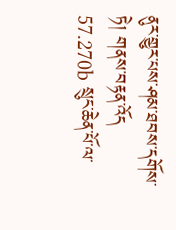ནུར་གྱུར་པས་ཤམ་ཐབས་དགོས་ཏེ། གནས་བརྟན་འོད 57.270b སྲུང་ཆེན་པོ་ལ་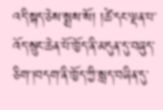འདི་སྐད་ཅེས་སྨྲས་སོ། །ཚེ་དང་ལྡན་པ་འོད་སྲུང་ཆེན་པོ་ཁྱོད་ནི་མདུན་དུ་བཞུད་ཅིག་།བདག་ནི་ཁྱོད་ཀྱི་སླད་བཞིན་དུ་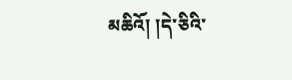མཆིའོ། །དེ་ཅིའི་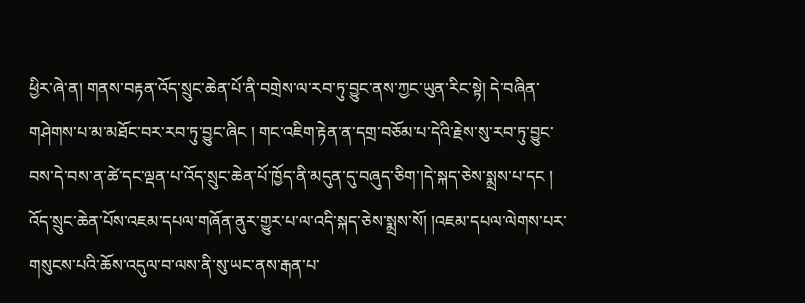ཕྱིར་ཞེ་ན། གནས་བརྟན་འོད་སྲུང་ཆེན་པོ་ནི་བགྲེས་ལ་རབ་ཏུ་བྱུང་ནས་ཀྱང་ཡུན་རིང་སྟེ། དེ་བཞིན་གཤེགས་པ་མ་མཐོང་བར་རབ་ཏུ་བྱུང་ཞིང ། གང་འཇིག་རྟེན་ན་དགྲ་བཅོམ་པ་དེའི་རྗེས་སུ་རབ་ཏུ་བྱུང་བས་དེ་བས་ན་ཚེ་དང་ལྡན་པ་འོད་སྲུང་ཆེན་པོ་ཁྱོད་ནི་མདུན་དུ་བཞུད་ཅིག་།དེ་སྐད་ཅེས་སྨྲས་པ་དང ། འོད་སྲུང་ཆེན་པོས་འཇམ་དཔལ་གཞོན་ནུར་གྱུར་པ་ལ་འདི་སྐད་ཅེས་སྨྲས་སོ། །འཇམ་དཔལ་ལེགས་པར་གསུངས་པའི་ཆོས་འདུལ་བ་ལས་ནི་སུ་ཡང་ནས་རྒན་པ་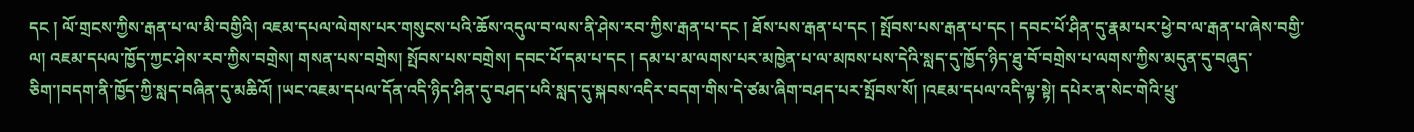དང ། ལོ་གྲངས་ཀྱིས་རྒན་པ་ལ་མི་བགྱིའི། འཇམ་དཔལ་ལེགས་པར་གསུངས་པའི་ཆོས་འདུལ་བ་ལས་ནི་ཤེས་རབ་ཀྱིས་རྒན་པ་དང ། ཐོས་པས་རྒན་པ་དང ། སྤོབས་པས་རྒན་པ་དང ། དབང་པོ་ཤིན་དུ་རྣམ་པར་ཕྱེ་བ་ལ་རྒན་པ་ཞེས་བགྱི་ལ། འཇམ་དཔལ་ཁྱོད་ཀྱང་ཤེས་རབ་ཀྱིས་བགྲེས། གསན་པས་བགྲེས། སྤོབས་པས་བགྲེས། དབང་པོ་དམ་པ་དང ། དམ་པ་མ་ལགས་པར་མཁྱེན་པ་ལ་མཁས་པས་དེའི་སླད་དུ་ཁྱོད་ཉིད་ཐུ་བོ་བགྲེས་པ་ལགས་ཀྱིས་མདུན་དུ་བཞུད་ཅིག་།བདག་ནི་ཁྱོད་ཀྱི་སླད་བཞིན་དུ་མཆིའོ། །ཡང་འཇམ་དཔལ་དོན་འདི་ཉིད་ཤིན་དུ་བཤད་པའི་སླད་དུ་སྐབས་འདིར་བདག་གིས་དེ་ཙམ་ཞིག་བཤད་པར་སྤོབས་སོ། །འཇམ་དཔལ་འདི་ལྟ་སྟེ། དཔེར་ན་སེང་གེའི་ཕྲུ་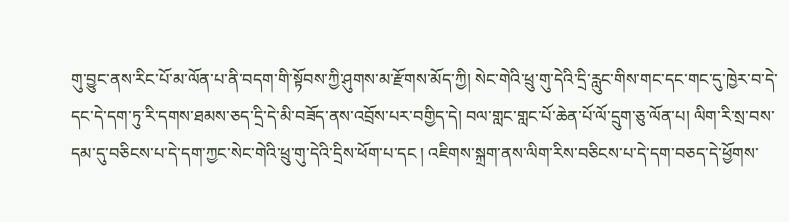གུ་བྱུང་ནས་རིང་པོ་མ་ལོན་པ་ནི་བདག་གི་སྟོབས་ཀྱི་ཤུགས་མ་རྫོགས་མོད་ཀྱི། སེང་གེའི་ཕྲུ་གུ་དེའི་དྲི་རླུང་གིས་གང་དང་གང་དུ་ཁྱེར་བ་དེ་དང་དེ་དག་ཏུ་རི་དགས་ཐམས་ཅད་དྲི་དེ་མི་བཟོད་ནས་འབྲོས་པར་བགྱིད་དེ། བལ་གླང་གླང་པོ་ཆེན་པོ་ལོ་དྲུག་ཅུ་ལོན་པ། ལིག་རི་སྲ་བས་དམ་དུ་བཅིངས་པ་དེ་དག་ཀྱང་སེང་གེའི་ཕྲུ་གུ་དེའི་དྲིས་ཕོག་པ་དང ། འཇིགས་སྐྲག་ནས་ལིག་རིས་བཅིངས་པ་དེ་དག་བཅད་དེ་ཕྱོགས་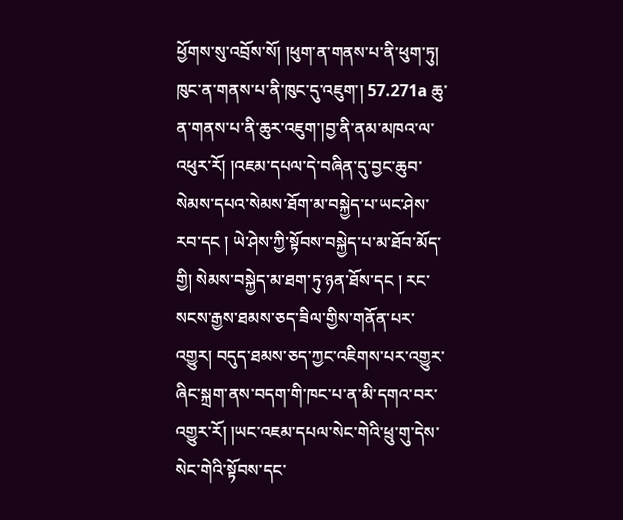ཕྱོགས་སུ་འབྲོས་སོ། །ཕུག་ན་གནས་པ་ནི་ཕུག་ཏུ། ཁུང་ན་གནས་པ་ནི་ཁུང་དུ་འཇུག་། 57.271a ཆུ་ན་གནས་པ་ནི་ཆུར་འཇུག་།བྱ་ནི་ནམ་མཁའ་ལ་འཕུར་རོ། །འཇམ་དཔལ་དེ་བཞིན་དུ་བྱང་ཆུབ་སེམས་དཔའ་སེམས་ཐོག་མ་བསྐྱེད་པ་ཡང་ཤེས་རབ་དང ། ཡེ་ཤེས་ཀྱི་སྟོབས་བསྐྱེད་པ་མ་ཐོབ་མོད་གྱི། སེམས་བསྐྱེད་མ་ཐག་ཏུ་ཉན་ཐོས་དང ། རང་སངས་རྒྱས་ཐམས་ཅད་ཟིལ་གྱིས་གནོན་པར་འགྱུར། བདུད་ཐམས་ཅད་ཀྱང་འཇིགས་པར་འགྱུར་ཞིང་སྐྲག་ནས་བདག་གི་ཁང་པ་ན་མི་དགའ་བར་འགྱུར་རོ། །ཡང་འཇམ་དཔལ་སེང་གེའི་ཕྲུ་གུ་དེས་སེང་གེའི་སྟོབས་དང་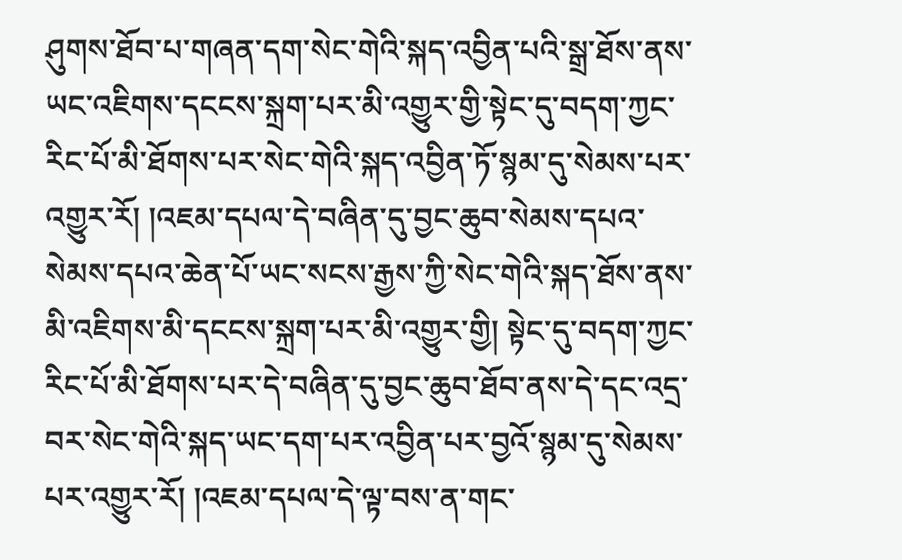ཤུགས་ཐོབ་པ་གཞན་དག་སེང་གེའི་སྐད་འབྱིན་པའི་སྒྲ་ཐོས་ནས་ཡང་འཇིགས་དངངས་སྐྲག་པར་མི་འགྱུར་གྱི་སྟེང་དུ་བདག་ཀྱང་རིང་པོ་མི་ཐོགས་པར་སེང་གེའི་སྐད་འབྱིན་ཏོ་སྙམ་དུ་སེམས་པར་འགྱུར་རོ། །འཇམ་དཔལ་དེ་བཞིན་དུ་བྱང་ཆུབ་སེམས་དཔའ་སེམས་དཔའ་ཆེན་པོ་ཡང་སངས་རྒྱས་ཀྱི་སེང་གེའི་སྐད་ཐོས་ནས་མི་འཇིགས་མི་དངངས་སྐྲག་པར་མི་འགྱུར་གྱི། སྟེང་དུ་བདག་ཀྱང་རིང་པོ་མི་ཐོགས་པར་དེ་བཞིན་དུ་བྱང་ཆུབ་ཐོབ་ནས་དེ་དང་འདྲ་བར་སེང་གེའི་སྐད་ཡང་དག་པར་འབྱིན་པར་བྱའོ་སྙམ་དུ་སེམས་པར་འགྱུར་རོ། །འཇམ་དཔལ་དེ་ལྟ་བས་ན་གང་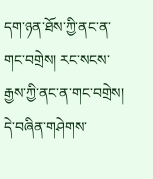དག་ཉན་ཐོས་ཀྱི་ནང་ན་གང་བགྲེས། རང་སངས་རྒྱས་ཀྱི་ནང་ན་གང་བགྲེས། དེ་བཞིན་གཤེགས་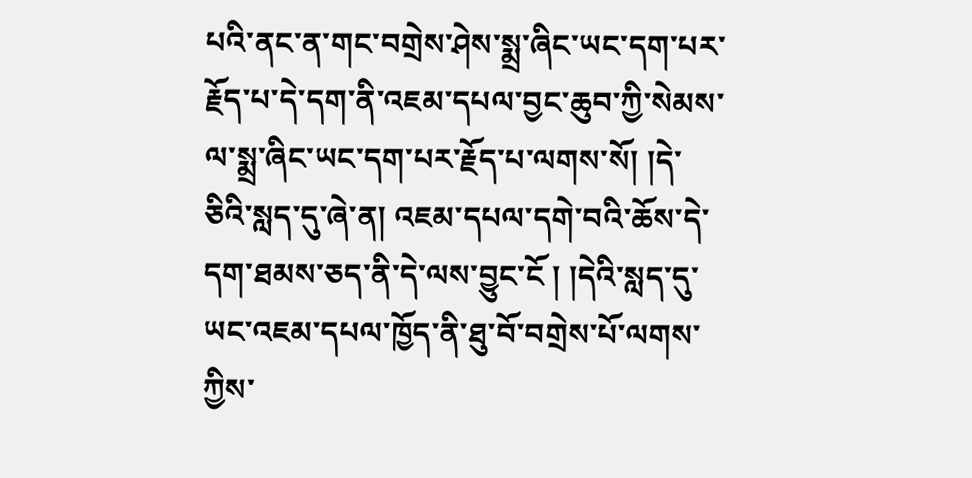པའི་ནང་ན་གང་བགྲེས་ཤེས་སྨྲ་ཞིང་ཡང་དག་པར་རྗོད་པ་དེ་དག་ནི་འཇམ་དཔལ་བྱང་ཆུབ་ཀྱི་སེམས་ལ་སྨྲ་ཞིང་ཡང་དག་པར་རྗོད་པ་ལགས་སོ། །དེ་ཅིའི་སླད་དུ་ཞེ་ན། འཇམ་དཔལ་དགེ་བའི་ཆོས་དེ་དག་ཐམས་ཅད་ནི་དེ་ལས་བྱུང་ངོ ། །དེའི་སླད་དུ་ཡང་འཇམ་དཔལ་ཁྱོད་ནི་ཐུ་བོ་བགྲེས་པོ་ལགས་ཀྱིས་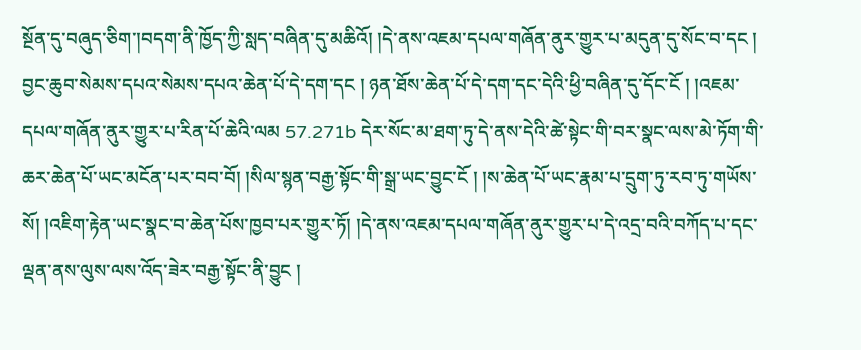སྔོན་དུ་བཞུད་ཅིག་།བདག་ནི་ཁྱོད་ཀྱི་སླད་བཞིན་དུ་མཆིའོ། །དེ་ནས་འཇམ་དཔལ་གཞོན་ནུར་གྱུར་པ་མདུན་དུ་སོང་བ་དང ། བྱང་ཆུབ་སེམས་དཔའ་སེམས་དཔའ་ཆེན་པོ་དེ་དག་དང ། ཉན་ཐོས་ཆེན་པོ་དེ་དག་དང་དེའི་ཕྱི་བཞིན་དུ་དོང་ངོ ། །འཇམ་དཔལ་གཞོན་ནུར་གྱུར་པ་རིན་པོ་ཆེའི་ལམ 57.271b དེར་སོང་མ་ཐག་ཏུ་དེ་ནས་དེའི་ཚེ་སྟེང་གི་བར་སྣང་ལས་མེ་ཏོག་གི་ཆར་ཆེན་པོ་ཡང་མངོན་པར་བབ་བོ། །སིལ་སྙན་བརྒྱ་སྟོང་གི་སྒྲ་ཡང་བྱུང་ངོ ། །ས་ཆེན་པོ་ཡང་རྣམ་པ་དྲུག་ཏུ་རབ་ཏུ་གཡོས་སོ། །འཇིག་རྟེན་ཡང་སྣང་བ་ཆེན་པོས་ཁྱབ་པར་གྱུར་ཏོ། །དེ་ནས་འཇམ་དཔལ་གཞོན་ནུར་གྱུར་པ་དེ་འདྲ་བའི་བཀོད་པ་དང་ལྡན་ནས་ལུས་ལས་འོད་ཟེར་བརྒྱ་སྟོང་ནི་བྱུང །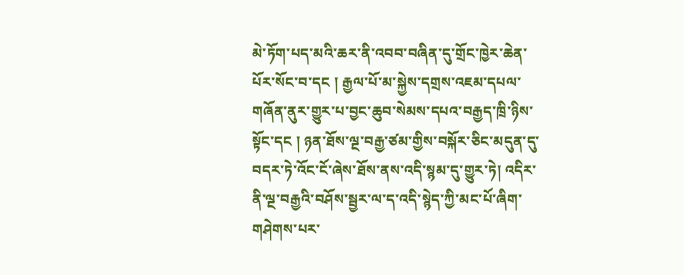མེ་ཏོག་པད་མའི་ཆར་ནི་འབབ་བཞིན་དུ་གྲོང་ཁྱེར་ཆེན་པོར་སོང་བ་དང ། རྒྱལ་པོ་མ་སྐྱེས་དགྲས་འཇམ་དཔལ་གཞོན་ནུར་གྱུར་པ་བྱང་ཆུབ་སེམས་དཔའ་བརྒྱད་ཁྲི་ཉིས་སྟོང་དང ། ཉན་ཐོས་ལྔ་བརྒྱ་ཙམ་གྱིས་བསྐོར་ཅིང་མདུན་དུ་བདར་ཏེ་འོང་ངོ་ཞེས་ཐོས་ནས་འདི་སྙམ་དུ་གྱུར་ཏེ། འདིར་ནི་ལྔ་བརྒྱའི་བཤོས་སྦྱར་ལ་ད་འདི་སྙེད་ཀྱི་མང་པོ་ཞིག་གཤེགས་པར་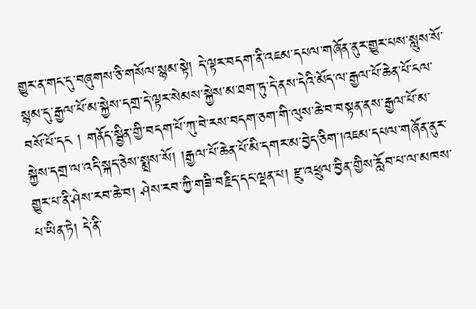གྱུར་ན་གང་དུ་བཞུགས་ཅི་གསོལ་སྙམ་སྟེ། དེ་ལྟར་བདག་ནི་འཇམ་དཔལ་གཞོན་ནུར་གྱུར་པས་སླུས་སོ་སྙམ་དུ་རྒྱལ་པོ་མ་སྐྱེས་དགྲ་དེ་ལྟར་སེམས་སྐྱེས་མ་ཐག་ཏུ་དེ་ནས་དེའི་མོད་ལ་རྒྱལ་པོ་ཆེན་པོ་ངལ་བསོ་པོ་དང ། གནོད་སྦྱིན་གྱི་བདག་པོ་ཀུ་བེ་རས་བདག་ཅག་གི་ལུས་ཆེ་བ་བསྟན་ནས་རྒྱལ་པོ་མ་སྐྱེས་དགྲ་ལ་འདི་སྐད་ཅེས་སྨྲས་སོ། །རྒྱལ་པོ་ཆེན་པོ་མི་དགར་མ་བྱེད་ཅིག་།འཇམ་དཔལ་གཞོན་ནུར་གྱུར་པ་ནི་ཤེས་རབ་ཆེ་བ། ཤེས་རབ་ཀྱི་གཟི་བརྗིད་དང་ལྡན་པ། རྫུ་འཕྲུལ་བྱིན་གྱིས་རློབ་པ་ལ་མཁས་པ་ཡིན་ཏེ། དེ་ནི་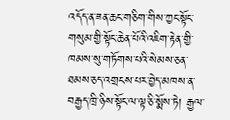འདོད་ན་ཟན་ཆང་གཅིག་གིས་ཀྱང་སྟོང་གསུམ་གྱི་སྟོང་ཆེན་པོའི་འཇིག་རྟེན་གྱི་ཁམས་སུ་གཏོགས་པའི་སེམས་ཅན་ཐམས་ཅད་འགྲངས་པར་བྱེད་མཁས་ན་བརྒྱད་ཁྲི་ཉིས་སྟོང་ལ་ལྟ་ཅི་སྨོས་ཏེ། རྒྱལ་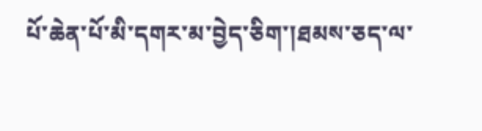པོ་ཆེན་པོ་མི་དགར་མ་བྱེད་ཅིག་།ཐམས་ཅད་ལ་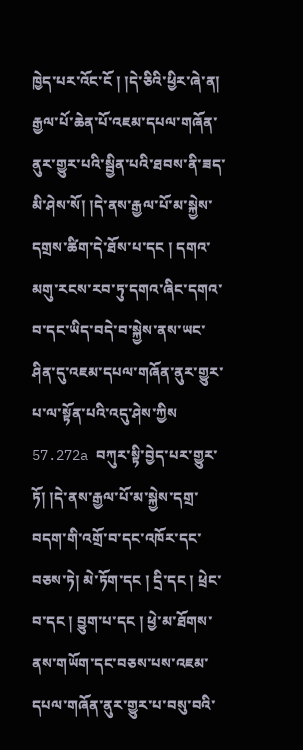ཁྱེད་པར་འོང་ངོ ། །དེ་ཅིའི་ཕྱིར་ཞེ་ན། རྒྱལ་པོ་ཆེན་པོ་འཇམ་དཔལ་གཞོན་ནུར་གྱུར་པའི་སྦྱིན་པའི་ཐབས་ནི་ཟད་མི་ཤེས་སོ། །དེ་ནས་རྒྱལ་པོ་མ་སྐྱེས་དགྲས་ཚིག་དེ་ཐོས་པ་དང ། དགའ་མགུ་རངས་རབ་ཏུ་དགའ་ཞིང་དགའ་བ་དང་ཡིད་བདེ་བ་སྐྱེས་ནས་ཡང་ཤིན་དུ་འཇམ་དཔལ་གཞོན་ནུར་གྱུར་པ་ལ་སྟོན་པའི་འདུ་ཤེས་ཀྱིས 57.272a བཀུར་སྟི་བྱེད་པར་གྱུར་ཏོ། །དེ་ནས་རྒྱལ་པོ་མ་སྐྱེས་དགྲ་བདག་གི་འགྲོ་བ་དང་འཁོར་དང་བཅས་ཏེ། མེ་ཏོག་དང ། དྲི་དང ། ཕྲེང་བ་དང ། བྱུག་པ་དང ། ཕྱེ་མ་ཐོགས་ནས་གཡོག་དང་བཅས་པས་འཇམ་དཔལ་གཞོན་ནུར་གྱུར་པ་བསུ་བའི་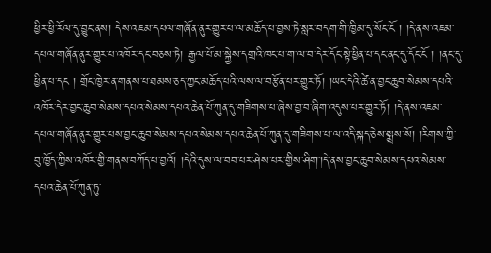ཕྱིར་ཕྱི་རོལ་དུ་བྱུང་ནས། དེས་འཇམ་དཔལ་གཞོན་ནུར་གྱུར་པ་ལ་མཆོད་པ་བྱས་ཏེ་སླར་བདག་གི་ཁྱིམ་དུ་སོང་ངོ ། །དེ་ནས་འཇམ་དཔལ་གཞོན་ནུར་གྱུར་པ་འཁོར་དང་བཅས་ཏེ། རྒྱལ་པོ་མ་སྐྱེས་དགྲའི་ཁང་པ་ག་ལ་བ་དེར་དོང་སྟེ་ཕྱིན་པ་དང་ནང་དུ་དོང་ངོ ། །ནང་དུ་ཕྱིན་པ་དང ། གྲོང་ཁྱེར་ན་གནས་པ་ཐམས་ཅད་ཀྱང་མཆོད་པའི་ལས་ལ་བརྩོན་པར་གྱུར་ཏོ། །ཡང་དེའི་ཚེ་ན་བྱང་ཆུབ་སེམས་དཔའི་འཁོར་དེར་བྱང་ཆུབ་སེམས་དཔའ་སེམས་དཔའ་ཆེན་པོ་ཀུན་དུ་གཟིགས་པ་ཞེས་བྱ་བ་ཞིག་འདུས་པར་གྱུར་ཏོ། །དེ་ནས་འཇམ་དཔལ་གཞོན་ནུར་གྱུར་པས་བྱང་ཆུབ་སེམས་དཔའ་སེམས་དཔའ་ཆེན་པོ་ཀུན་དུ་གཟིགས་པ་ལ་འདི་སྐད་ཅེས་སྨྲས་སོ། །རིགས་ཀྱི་བུ་ཁྱོད་ཀྱིས་འཁོར་གྱི་གནས་བཀོད་པ་བྱའོ། །དེའི་དུས་ལ་བབ་པར་ཤེས་པར་གྱིས་ཤིག་།དེ་ནས་བྱང་ཆུབ་སེམས་དཔའ་སེམས་དཔའ་ཆེན་པོ་ཀུན་ཏུ་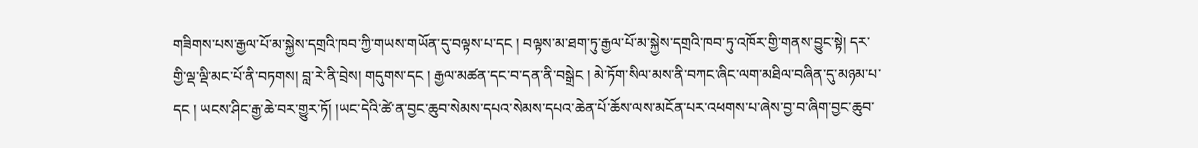གཟིགས་པས་རྒྱལ་པོ་མ་སྐྱེས་དགྲའི་ཁབ་ཀྱི་གཡས་གཡོན་དུ་བལྟས་པ་དང ། བལྟས་མ་ཐག་ཏུ་རྒྱལ་པོ་མ་སྐྱེས་དགྲའི་ཁབ་ཏུ་འཁོར་གྱི་གནས་བྱུང་སྟེ། དར་གྱི་ལྡ་ལྡི་མང་པོ་ནི་བཏགས། བླ་རེ་ནི་བྲེས། གདུགས་དང ། རྒྱལ་མཚན་དང་བ་དན་ནི་བསྒྲེང ། མེ་ཏོག་སིལ་མས་ནི་བཀང་ཞིང་ལག་མཐིལ་བཞིན་དུ་མཉམ་པ་དང ། ཡངས་ཤིང་རྒྱ་ཆེ་བར་གྱུར་ཏོ། །ཡང་དེའི་ཚེ་ན་བྱང་ཆུབ་སེམས་དཔའ་སེམས་དཔའ་ཆེན་པོ་ཆོས་ལས་མངོན་པར་འཕགས་པ་ཞེས་བྱ་བ་ཞིག་བྱང་ཆུབ་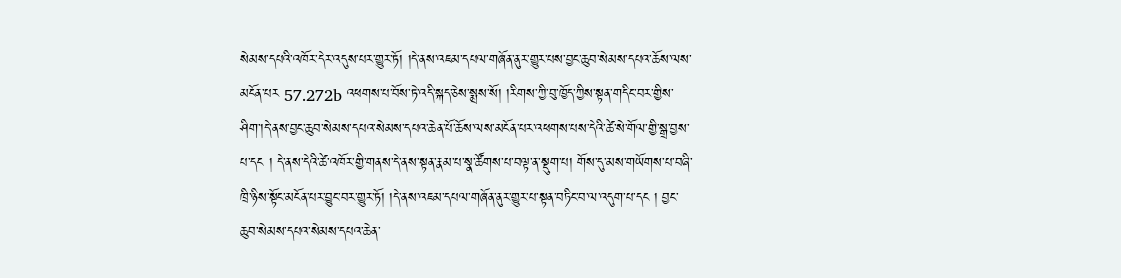སེམས་དཔའི་འཁོར་དེར་འདུས་པར་གྱུར་ཏོ། །དེ་ནས་འཇམ་དཔལ་གཞོན་ནུར་གྱུར་པས་བྱང་ཆུབ་སེམས་དཔའ་ཆོས་ལས་མངོན་པར 57.272b འཕགས་པ་བོས་ཏེ་འདི་སྐད་ཅེས་སྨྲས་སོ། །རིགས་ཀྱི་བུ་ཁྱོད་ཀྱིས་སྟན་གདིང་བར་གྱིས་ཤིག་།དེ་ནས་བྱང་ཆུབ་སེམས་དཔའ་སེམས་དཔའ་ཆེན་པོ་ཆོས་ལས་མངོན་པར་འཕགས་པས་དེའི་ཚེ་སེ་གོལ་གྱི་སྒྲ་བྱས་པ་དང ། དེ་ནས་དེའི་ཚེ་འཁོར་གྱི་གནས་དེ་ནས་སྟན་རྣམ་པ་སྣ་ཚོགས་པ་བལྟ་ན་སྡུག་པ། གོས་དུ་མས་གཡོགས་པ་བཞི་ཁྲི་ཉིས་སྟོང་མངོན་པར་བྱུང་བར་གྱུར་ཏོ། །དེ་ནས་འཇམ་དཔལ་གཞོན་ནུར་གྱུར་པ་སྟན་བཏིང་བ་ལ་འདུག་པ་དང ། བྱང་ཆུབ་སེམས་དཔའ་སེམས་དཔའ་ཆེན་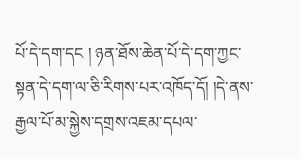པོ་དེ་དག་དང ། ཉན་ཐོས་ཆེན་པོ་དེ་དག་ཀྱང་སྟན་དེ་དག་ལ་ཅི་རིགས་པར་འཁོད་དོ། །དེ་ནས་རྒྱལ་པོ་མ་སྐྱེས་དགྲས་འཇམ་དཔལ་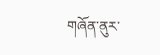གཞོན་ནུར་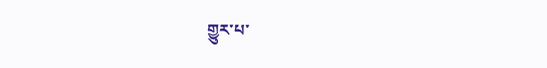གྱུར་པ་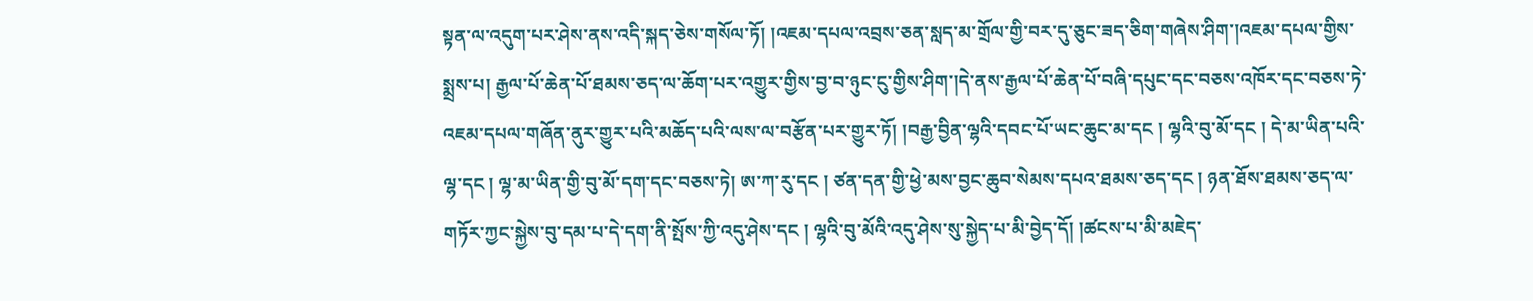སྟན་ལ་འདུག་པར་ཤེས་ནས་འདི་སྐད་ཅེས་གསོལ་ཏོ། །འཇམ་དཔལ་འབྲས་ཅན་སླད་མ་གྲོལ་གྱི་བར་དུ་ཅུང་ཟད་ཅིག་གཞེས་ཤིག་།འཇམ་དཔལ་གྱིས་སྨྲས་པ། རྒྱལ་པོ་ཆེན་པོ་ཐམས་ཅད་ལ་ཆོག་པར་འགྱུར་གྱིས་བྱ་བ་ཉུང་ངུ་གྱིས་ཤིག་།དེ་ནས་རྒྱལ་པོ་ཆེན་པོ་བཞི་དཔུང་དང་བཅས་འཁོར་དང་བཅས་ཏེ་འཇམ་དཔལ་གཞོན་ནུར་གྱུར་པའི་མཆོད་པའི་ལས་ལ་བརྩོན་པར་གྱུར་ཏོ། །བརྒྱ་བྱིན་ལྷའི་དབང་པོ་ཡང་ཆུང་མ་དང ། ལྷའི་བུ་མོ་དང ། དེ་མ་ཡིན་པའི་ལྷ་དང ། ལྷ་མ་ཡིན་གྱི་བུ་མོ་དག་དང་བཅས་ཏེ། ཨ་ཀ་རུ་དང ། ཙན་དན་གྱི་ཕྱེ་མས་བྱང་ཆུབ་སེམས་དཔའ་ཐམས་ཅད་དང ། ཉན་ཐོས་ཐམས་ཅད་ལ་གཏོར་ཀྱང་སྐྱེས་བུ་དམ་པ་དེ་དག་ནི་སྤོས་ཀྱི་འདུ་ཤེས་དང ། ལྷའི་བུ་མོའི་འདུ་ཤེས་སུ་སྐྱེད་པ་མི་བྱེད་དོ། །ཚངས་པ་མི་མཇེད་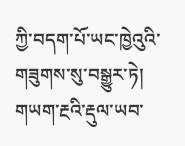ཀྱི་བདག་པོ་ཡང་ཁྱེའུའི་གཟུགས་སུ་བསྒྱུར་ཏེ། གཡག་རྔའི་རྡུལ་ཡབ་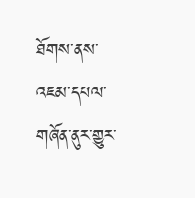ཐོགས་ནས་འཇམ་དཔལ་གཞོན་ནུར་གྱུར་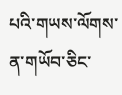པའི་གཡས་ལོགས་ན་གཡོབ་ཅིང་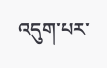འདུག་པར་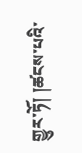གྱུར་ཏོ། །ཚངས་པའི་